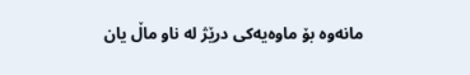مانەوە بۆ ماوەیەکی درێژ لە ناو ماڵ یان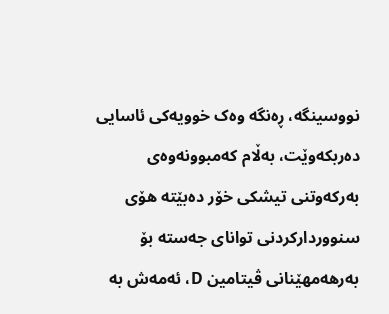نووسینگە، ڕەنگە وەک خوویەکی ئاسایی دەربکەوێت، بەڵام کەمبوونەوەی بەرکەوتنی تیشکی خۆر دەبێتە هۆی سنووردارکردنی توانای جەستە بۆ بەرهەمهێنانی ڤیتامین D، ئەمەش بە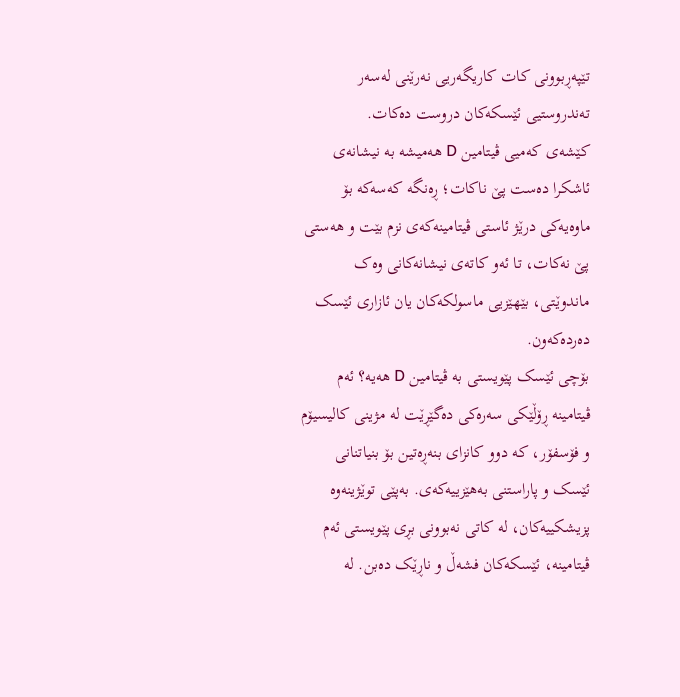تێپەڕبوونی کات کاریگەریی نەرێنی لەسەر تەندروستیی ئێسکەکان دروست دەکات.
کێشەی کەمیی ڤیتامین D هەمیشە بە نیشانەی ئاشکرا دەست پێ ناکات؛ ڕەنگە کەسەکە بۆ ماوەیەکی درێژ ئاستی ڤیتامینەکەی نزم بێت و هەستی پێ نەکات، تا ئەو کاتەی نیشانەکانی وەک ماندوێتی، بێهێزیی ماسولکەکان یان ئازاری ئێسک دەردەکەون.
بۆچی ئێسک پێویستی بە ڤیتامین D هەیە؟ ئەم ڤیتامینە ڕۆڵێکی سەرەکی دەگێڕێت لە مژینی کالیسیۆم و فۆسفۆر، کە دوو کانزای بنەڕەتین بۆ بنیاتنانی ئێسک و پاراستنی بەهێزییەکەی. بەپێی توێژینەوە پزیشکییەکان، لە کاتی نەبوونی بڕی پێویستی ئەم ڤیتامینە، ئێسکەکان فشەڵ و ناڕێک دەبن. لە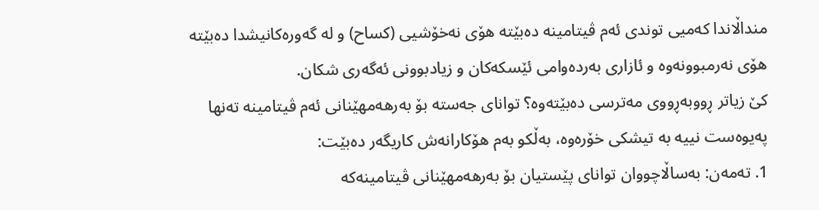منداڵاندا کەمیی توندی ئەم ڤیتامینە دەبێتە هۆی نەخۆشیی (کساح) و لە گەورەکانیشدا دەبێتە هۆی نەرمبوونەوە و ئازاری بەردەوامی ئێسکەکان و زیادبوونی ئەگەری شکان.
کێ زیاتر ڕووبەڕووی مەترسی دەبێتەوە؟ توانای جەستە بۆ بەرهەمهێنانی ئەم ڤیتامینە تەنها پەیوەست نییە بە تیشکی خۆرەوە، بەڵکو بەم هۆکارانەش کاریگەر دەبێت:
1. تەمەن: بەساڵاچووان توانای پێستیان بۆ بەرهەمهێنانی ڤیتامینەکە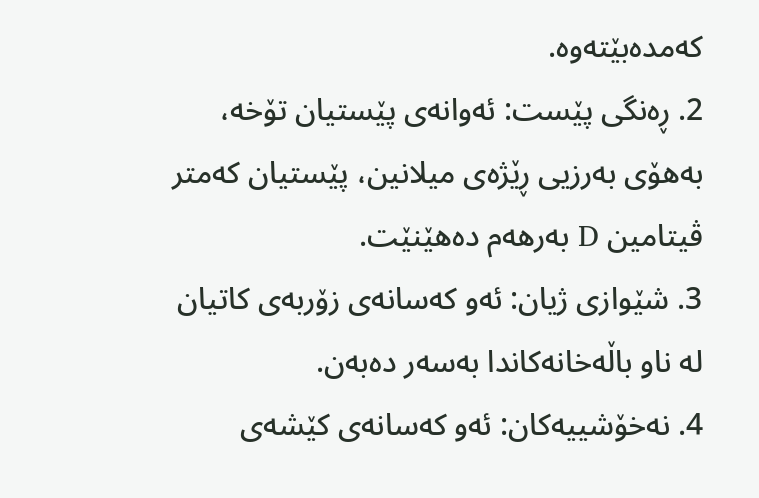کەمدەبێتەوە.
2. ڕەنگی پێست: ئەوانەی پێستیان تۆخە، بەهۆی بەرزیی ڕێژەی میلانین، پێستیان کەمتر ڤیتامین D بەرهەم دەهێنێت.
3. شێوازی ژیان: ئەو کەسانەی زۆربەی کاتیان لە ناو باڵەخانەکاندا بەسەر دەبەن.
4. نەخۆشییەکان: ئەو کەسانەی کێشەی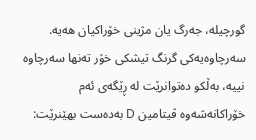گورچیلە، جەرگ یان مژینی خۆراکیان هەیە.
سەرچاوەیەکی گرنگ تیشکی خۆر تەنها سەرچاوە نییە، بەڵکو دەتوانرێت لە ڕێگەی ئەم خۆراکانەشەوە ڤیتامین D بەدەست بهێنرێت: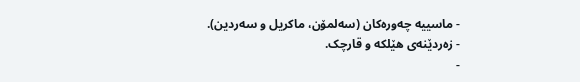- ماسییە چەورەکان (سەلمۆن، ماکریل و سەردین).
- زەردێنەی هێلکە و قارچک.
-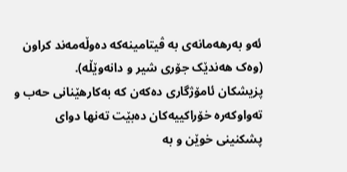ئەو بەرهەمانەی بە ڤیتامینەکە دەوڵەمەند کراون (وەک هەندێک جۆری شیر و دانەوێڵە).
پزیشکان ئامۆژگاری دەکەن کە بەکارهێنانی حەب و تەواوکەرە خۆراکییەکان دەبێت تەنها دوای پشکنینی خوێن و بە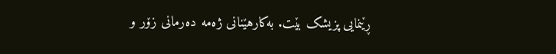ڕێنمایی پزیشک بێت. بەکارهێنانی ژەمە دەرمانی زۆر و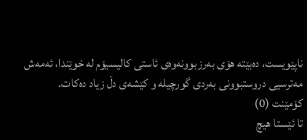ناپێویست، دەبێتە هۆی بەرزبوونەوەی ئاستی کالیسیۆم لە خوێندا، ئەمەش مەترسیی دروستبوونی بەردی گورچیلە و کێشەی دڵ زیاد دەکات.
کۆمێنت (0)
تا ئێستا هیچ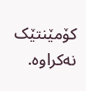کۆمێنتێک نەکراوە.